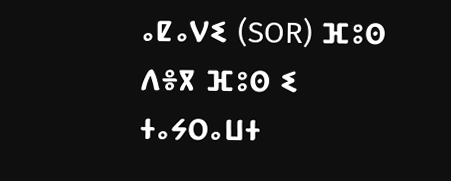ⴰⵇⴰⴸⵉ (SOR) ⴼⵓⵙ ⴷⴻⴳ ⴼⵓⵙ ⵉ ⵜⴰⵢⵔⴰⵡⵜ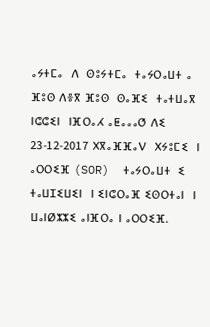ⴰⵢⵜⵎⴰ  ⴷ  ⵙⵓⵢⵜⵎⴰ  ⵜⴰⵢⵔⴰⵡⵜ ⴰ  ⴼⵓⵙ ⴷⴻⴳ ⴼⵓⵙ  ⵙⴰⴼⵉ  ⵜⴰⵜⵡⴰⴳ  ⵏⵛⵛⵉⵏ  ⵏⴼⵔⴰⵃ ⴰⵟⴰⴰⴰⵚ ⴷⵉ 23-12-2017 ⵝⴳⴰⴼⴼⴰⴸ  ⵝⵢⵓⵎⵉ  ⵏ ⴰⵔⵔⵉⴼ (SOR)  ⵜⴰⵢⵔⴰⵡⵜ  ⵉ ⵜⴰⵡⵊⵉⵡⵉⵏ  ⵏ ⵉⵏⵛⵔⴰⴼ ⵉⵙⵔⵜⴰⵏ  ⵏ ⵡⴰⵏⵁⵣⵣⵉ ⴰⵏⴼⵔⴰ ⵏ ⴰⵔⵔⵉⴼ.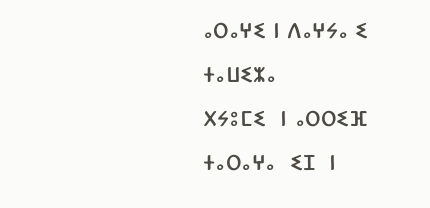ⴰⵔⴰⵖⵉ ⵏ ⴷⴰⵖⵢⴰ ⵉ ⵜⴰⵡⵉⵣⴰ
ⵝⵢⵓⵎⵉ  ⵏ ⴰⵔⵔⵉⴼ  ⵜⴰⵔⴰⵖⴰ  ⵉⵊ  ⵏ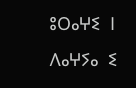ⵓⵔⴰⵖⵉ  ⵏ  ⴷⴰⵖⵢⴰ  ⵉ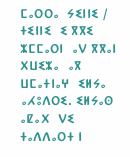ⵎⴰⵔⵔⴰ  ⵢⵉⵏⵏⵉ / ⵜⵉⵏⵏⵉ  ⵉ ⴳⴳⵉ ⵣⵎⵎⴰⵔⵏ  ⴰⴸ ⴳⴳⴰⵏ  ⵝⵡⵉⵣⴰ  ⴰⴳ  ⵡⵎⴰⵜⵏⴰⵖ  ⵉⵍⵢⴰ ⴰⵃⵓⴷⵔⵉ. ⵉⵍⵢⴰⵙ  ⴰⵇⴰⵝ  ⴸⵉ ⵜⴰⴷⴷⴰⵔⵜ ⵏ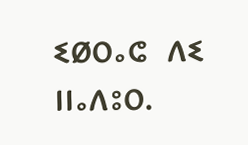ⵉⵁⵔⴰⵛ  ⴷⵉ ⵏⵏⴰⴷⵓⵔ.